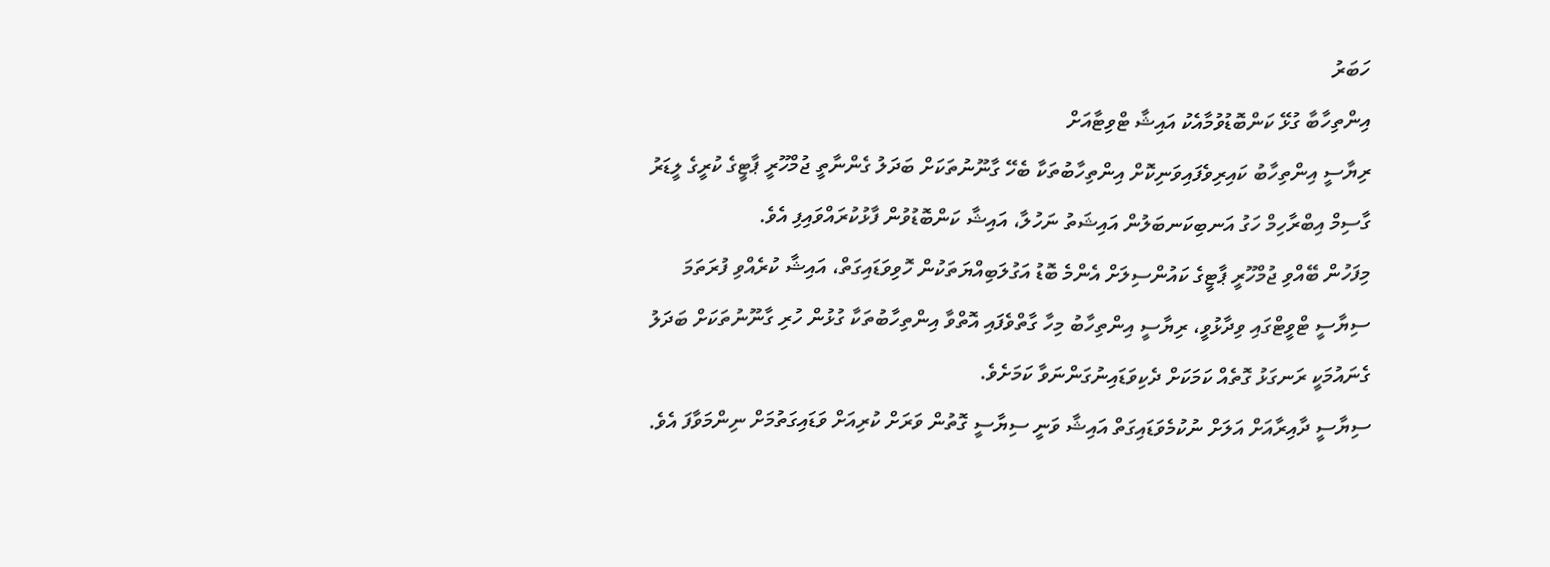ހަބަރު
އިންތިހާބާ ގުޅޭ ކަންބޮޑުވުމާއެކު އައިޝާ ޓްވިޓާއަށް
ރިޔާސީ އިންތިހާބު ކައިރިވެފައިވަނިކޮށް އިންތިހާބުތަކާ ބެހޭ ގާނޫނުތަކަށް ބަދަލު ގެންނާތީ ޖުމްހޫރީ ޕާޓީގެ ކުރީގެ ލީޑަރު ގާސިމް އިބްރާހިމް ހަގު އަނބިކަނބަލުން އައިޝަތު ނަހުލާ، އައިޝާ ކަންބޮޑުވުން ފާޅުކުރައްވައިފި އެވެ.
މިފަހުން ބޭއްވި ޖުމްހޫރީ ޕާޓީގެ ކައުންސިލަށް އެންމެ ބޮޑު އަގުލަބިއްޔަތަކުން ހޮވިވަޑައިގަތް، އައިޝާ ކުރެއްވި ފުރަތަމަ ސިޔާސީ ޓްވީޓްގައި ވިދާޅުވީ، ރިޔާސީ އިންތިހާބު މިހާ ގާތްވެފައި އޮތްވާ އިންތިހާބުތަކާ ގުޅުން ހުރި ގާނޫނުތަކަށް ބަދަލު ގެނައުމަކީ ރަނގަޅު ގޮތެއް ކަމަކަށް ދެކިވަޑައިނުގަންނަވާ ކަމަށެވެ.
ސިޔާސީ ދާއިރާއަށް އަލަށް ނުކުމެވަޑައިގަތް އައިޝާ ވަނީ ސިޔާސީ ގޮތުން ވަރަށް ކުރިއަށް ވަޑައިގަތުމަށް ނިންމަވާފަ އެވެ.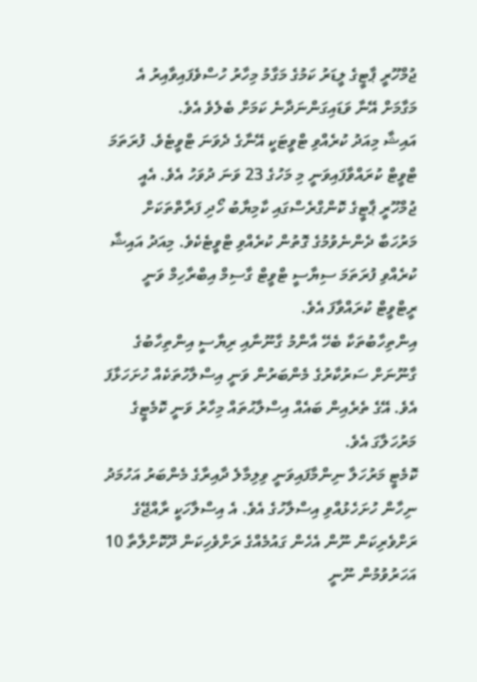ޖުމްހޫރީ ޕާޓީގެ ލީޑަރު ކަމުގެ މަގާމު މިހާރު ހުސްވެފައިވާއިރު އެ މަގާމަށް އޭނާ ވަޑައިގަންނަދާނެ ކަމަށް ބެލެވެ އެވެ.
އައިޝާ މިއަދު ކުރެއްވި ޓްވީޓަކީ އޭނާގެ ދެވަނަ ޓްވީޓެވެ. ފުރަތަމަ ޓްވީޓް ކުރައްވާފައިވަނީ މި މަހުގެ 23 ވަނަ ދުވަހު އެވެ. އެއީ ޖުމްހޫރީ ޕާޓީގެ ކޮންގްރެސްގައި ކާމިޔާބު ހޯދި ފަރާތްތަކަށް މަރުހަބާ ދެންނެވުމުގެ ގޮތުން ކުރެއްވި ޓްވީޓެކެވެ. މިއަދު އައިޝާ ކުރެއްވި ފުރަތަމަ ސިޔާސީ ޓްވީޓް ގާސިމް އިބްރާހިމް ވަނީ ރީޓްވީޓް ކުރައްވާފަ އެވެ.
އިންތިހާބުތަކާ ބެހޭ އާންމު ގާނޫނާއި ރިޔާސީ އިންތިހާބުގެ ގާނޫނަށް ސަރުކާރުގެ މެންބަރުން ވަނީ އިސްލާހުތަކެއް ހުށަހަޅާފަ އެވެ. އޭގެ ތެރެއިން ބައެއް އިސްލާޙުތައް މިހާރު ވަނީ ކޮމެޓީގެ މަރުހަލާގަ އެވެ.
ކޮމެޓީ މަރުހަލާ ނިންމާފައިވަނީ ވިލިމާލެ ދާއިރާގެ މެންބަރު އަހުމަދު ނިހާން ހުށަހެޅުއްވި އިސްލާހުގެ އެވެ. އެ އިސްލާހަކީ ރާއްޖޭގެ ރަށްވެރިކަން ނޫން އެހެން ގައުމެއްގެ ރަށްވެހިކަން ދޫކޮށްލާތާ 10 އަހަރުވުމުން ނޫނީ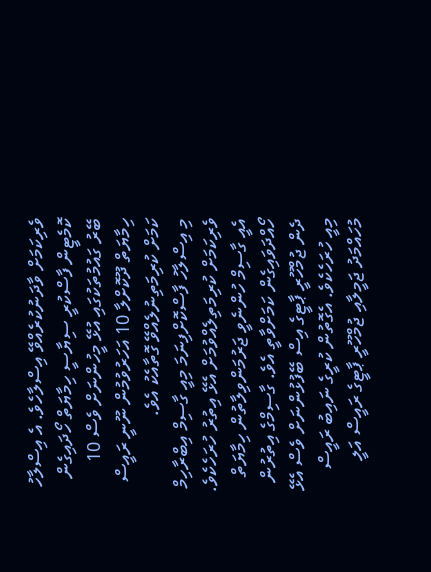ވެރިކަމަށް ވާދަނުކުރެއްވޭ އިސްލާހެވެ. އެ އިސްލާހު ކޮމެޓީން ފާސްކުރީ ސިޔާސީ ހިމާޔަތް ހޯދައިގެން ބޭރު ގައުމުތަކުގައި އުޅޭ މީހުންނަށް ވެސް 10 ހިމާޔަތް ދޫކޮށްލާ 10 އަހަރުވުމުން ނޫނީ ރައީސް ކަމަށް ކުރިމަތިނުލެއްވޭ ގޮތާއެކު އެވެ.
މި އިސްލާހު ފާސްކޮށްފިނަމަ މިއީ ގާސިމް އިބްރާހިމް ވެރިކަމަށް ކުރިމަތިލެއްވުމަށް އެޅޭ އިތުރު ހުރަހެކެވެ. އެއީ ގާސިމް ހުންނެވީ ޖަރުމަންވިލާތުން ހިމާޔަތް ހޯއްދަވައިގެން ކަމަށްވާތީ އެވެ. ގާސިމްގެ އިތުރުން ދެން ޖުމްހޫރީ ޕާޓީގެ އިސް ބޭފުޅުންނަށް ވެސް އެޅޭ މިއީ ހުރަހެކެވެ. އެގޮތުން ކުރީގެ ނައިބު ރައީސް މުހައްމަދު ޖަމީލާއި ޖުމްހޫރީ ޕާޓީގެ ރައީސް އަލީ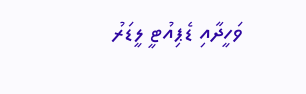ވަހީދާއި ޑެޕިއުޓީ ލީޑަރު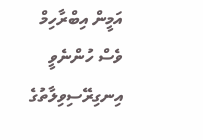އަމީން އިބްރާހިމް ވެސް ހުންނެވީ އިނގިރޭސިވިލާތުގެ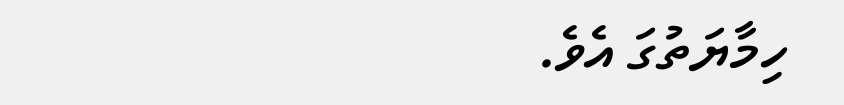ހިމާޔަތުގަ އެވެ.